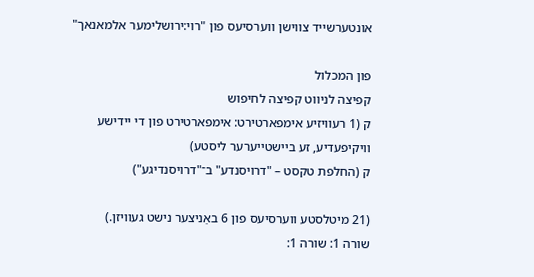אונטערשייד צווישן ווערסיעס פון "רוי:ירושלימער אלמאנאך"

פון המכלול
קפיצה לניווט קפיצה לחיפוש
ק (1 רעוויזיע אימפארטירט: אימפארטירט פון די יידישע וויקיפעדיע, זע ביישטייערער ליסטע)
ק (החלפת טקסט – "דרויסנדע" ב־"דרויסנדיגע")

(21 מיטלסטע ווערסיעס פון 6 באַניצער נישט געוויזן.)
שורה 1: שורה 1: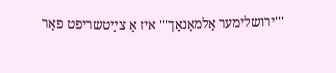'''ירושלימער אַלמאַנאַך''' איז אַ צײַטשריפט פאַר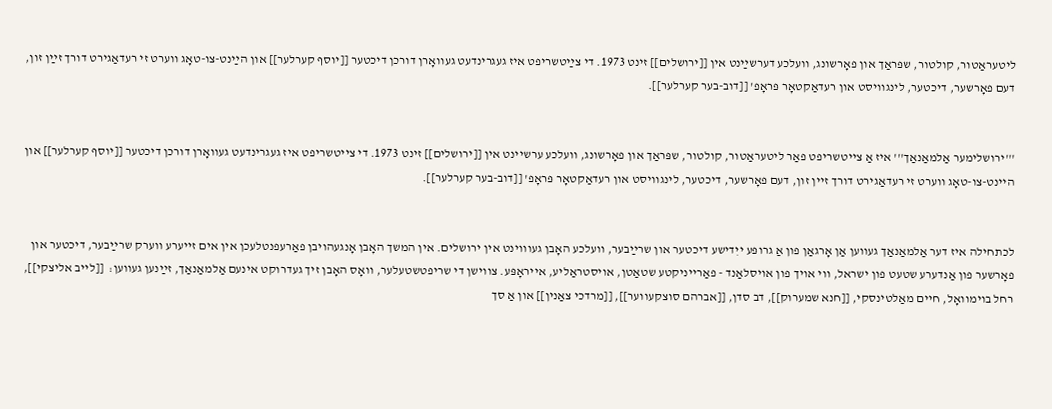ליטעראַטור, קולטור, שפּראַך און פאָרשונג, וועלכע דערשײַנט אין [[ירושלים]] זינט 1973. די צײַטשריפט איז געגרינדעט געוואָרן דורכן דיכטער [[יוסף קערלער]] און הײַנט-צו-טאָג ווערט זי רעדאַגירט דורך זײַן זון, דעם פאָרשער, דיכטער, לינגוויסט און רעדאַקטאָר פּראָפ' [[דוב-בער קערלער]].


'''ירושלימער אַלמאַנאַך''' איז אַ צייטשריפט פאַר ליטעראַטור, קולטור, שפּראַך און פאָרשונג, וועלכע ערשיינט אין [[ירושלים]] זינט 1973. די צייטשריפט איז געגרינדעט געוואָרן דורכן דיכטער [[יוסף קערלער]] און היינט-צו-טאָג ווערט זי רעדאַגירט דורך זיין זון, דעם פאָרשער, דיכטער, לינגוויסט און רעדאַקטאָר פּראָפ' [[דוב-בער קערלער]].


לכתחילה איז דער אַלמאַנאַך געווען אַן אָרגאַן פון אַ גרופּע ייִדישע דיכטער און שרײַבער, וועלכע האָבן געוווינט אין ירושלים. אין המשך האָבן אָנגעהויבן פאַרעפנטלעכן אין אים זייערע ווערק שרײַבער, דיכטער און פאָרשער פון אַנדערע שטעט פון ישראל, ווי אויך פון אויסלאַנד - פאַרייניקטע שטאַטן, אויסטראַליע, אייראָפּע. צווישן די שריפטשטעלער, וואָס האָבן זיך געדרוקט אינעם אַלמאַנאַך, זײַנען געווען:  [[לייב אליצקי]], רחל בוימוואָל, חיים מאַלטינסקי, [[חנא שמערוק]], דב סדן, [[אברהם סוצקעווער]], [[מרדכי צאַנין]] און אַ סך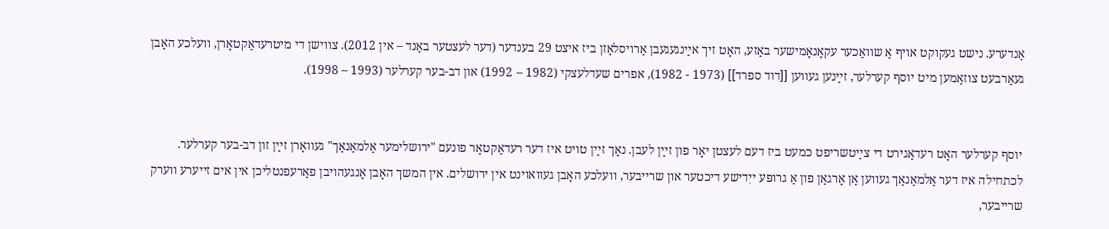אַנדערע. נישט געקוקט אויף אַ שוואַכער עקאָנאָמישער באַזע, האָט זיך אײַנגעגעבן אַרויסלאָזן ביז איצט 29 בענדער (דער לעצטער באַנד – אין 2012). צווישן די מיטרעדאַקטאָרן, וועלכע האָבן געאַרבעט צוזאַמען מיט יוסף קערלער, זײַנען געווען [[דוד ספרד]] (1973 - 1982), אפרים שעדלעצקי (1982 – 1992) און דב-בער קערלער (1993 – 1998).


יוסף קערלער האָט רעדאַגירט די צײַטשריפט כמעט ביז דעם לעצטן יאָר פון זײַן לעבן. נאָך זײַן טויט איז דער רעדאַקטאָר פונעם "ירושלימער אַלמאַנאַך" געוואָרן זײַן זון דב-בער קערלער.
לכתחילה איז דער אַלמאַנאַך געווען אַן אָרגאַן פון אַ גרופּע ייִדישע דיכטער און שרייבער, וועלכע האָבן געוואוינט אין ירושלים. אין המשך האָבן אָנגעהויבן פאַרעפנטליכן אין אים זייערע ווערק שרייבער,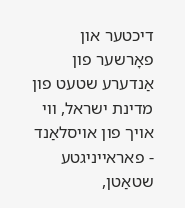דיכטער און פאָרשער פון אַנדערע שטעט פון מדינת ישראל, ווי אויך פון אויסלאַנד - פאראייניגטע שטאַטן,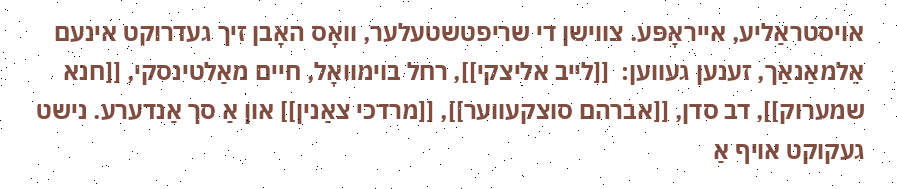אויסטראַליע, אייראָפּע. צווישן די שריפטשטעלער, וואָס האָבן זיך געדרוקט אינעם אַלמאַנאַך, זענען געווען:  [[לייב אליצקי]], רחל בוימוואָל, חיים מאַלטינסקי, [[חנא שמערוק]], דב סדן, [[אברהם סוצקעווער]], [[מרדכי צאַנין]] און אַ סך אַנדערע. נישט געקוקט אויף אַ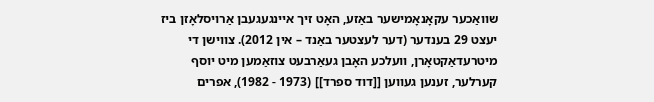שוואַכער עקאָנאָמישער באַזע, האָט זיך איינגעגעבן אַרויסלאָזן ביז יעצט 29 בענדער (דער לעצטער באַנד – אין 2012). צווישן די מיטרעדאַקטאָרן, וועלכע האָבן געאַרבעט צוזאַמען מיט יוסף קערלער, זענען געווען [[דוד ספרד]] (1973 - 1982), אפרים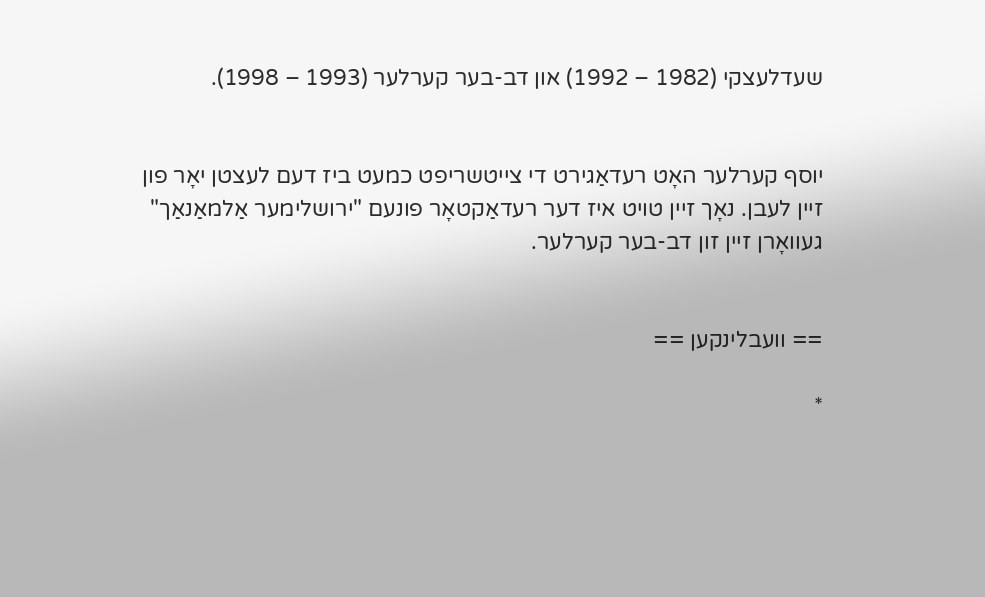שעדלעצקי (1982 – 1992) און דב-בער קערלער (1993 – 1998).


יוסף קערלער האָט רעדאַגירט די צייטשריפט כמעט ביז דעם לעצטן יאָר פון זיין לעבן. נאָך זיין טויט איז דער רעדאַקטאָר פונעם "ירושלימער אַלמאַנאַך" געוואָרן זיין זון דב-בער קערלער.


== וועבלינקען ==

*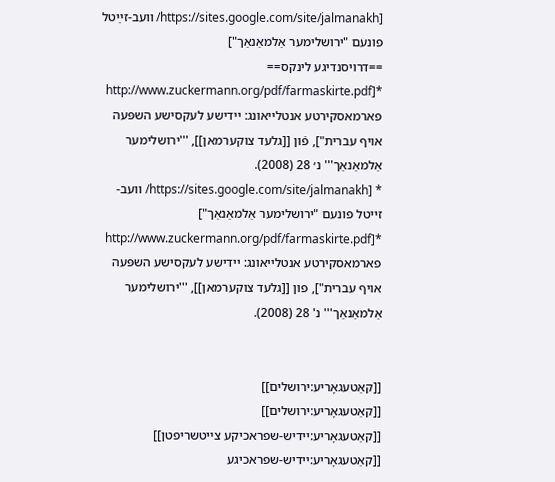[https://sites.google.com/site/jalmanakh/ וועב-זײַטל פונעם "ירושלימער אַלמאַנאַך"]
==דרויסנדיגע לינקס==
*[http://www.zuckermann.org/pdf/farmaskirte.pdf פארמאסקירטע אנטלייאונג: יידישע לעקסישע השפּעה אויף עברית"], פֿון [[גלעד צוקערמאן]], '''ירושלימער אַלמאַנאַך''' נ׳ 28 (2008).
* [https://sites.google.com/site/jalmanakh/ וועב-זייטל פונעם "ירושלימער אַלמאַנאַך"]
*[http://www.zuckermann.org/pdf/farmaskirte.pdf פארמאסקירטע אנטלייאונג: יידישע לעקסישע השפּעה אויף עברית"], פון [[גלעד צוקערמאן]], '''ירושלימער אַלמאַנאַך''' נ' 28 (2008).


[[קאַטעגאָריע:ירושלים]]
[[קאַטעגאָריע:ירושלים]]
[[קאַטעגאָריע:יידיש-שפראכיקע צײטשריפטן]]
[[קאַטעגאָריע:יידיש-שפראכיגע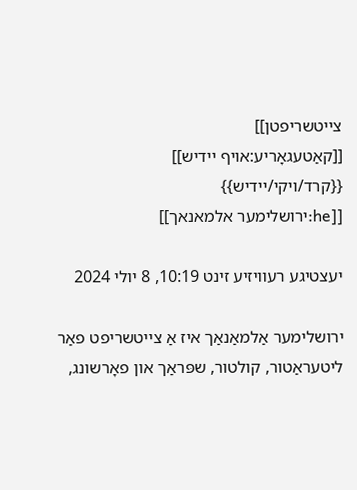צייטשריפטן]]
[[קאַטעגאָריע:אויף יידיש]]
{{קרד/ויקי/יידיש}}
[[he:ירושלימער אלמאנאך]]

יעצטיגע רעוויזיע זינט 10:19, 8 יולי 2024

ירושלימער אַלמאַנאַך איז אַ צייטשריפט פאַר ליטעראַטור, קולטור, שפּראַך און פאָרשונג,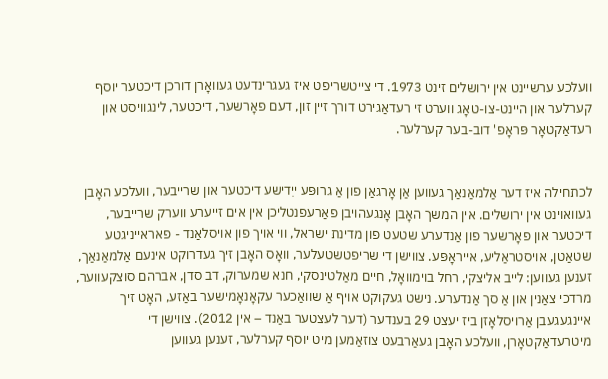וועלכע ערשיינט אין ירושלים זינט 1973. די צייטשריפט איז געגרינדעט געוואָרן דורכן דיכטער יוסף קערלער און היינט-צו-טאָג ווערט זי רעדאַגירט דורך זיין זון, דעם פאָרשער, דיכטער, לינגוויסט און רעדאַקטאָר פּראָפ' דוב-בער קערלער.


לכתחילה איז דער אַלמאַנאַך געווען אַן אָרגאַן פון אַ גרופּע ייִדישע דיכטער און שרייבער, וועלכע האָבן געוואוינט אין ירושלים. אין המשך האָבן אָנגעהויבן פאַרעפנטליכן אין אים זייערע ווערק שרייבער, דיכטער און פאָרשער פון אַנדערע שטעט פון מדינת ישראל, ווי אויך פון אויסלאַנד - פאראייניגטע שטאַטן, אויסטראַליע, אייראָפּע. צווישן די שריפטשטעלער, וואָס האָבן זיך געדרוקט אינעם אַלמאַנאַך, זענען געווען: לייב אליצקי, רחל בוימוואָל, חיים מאַלטינסקי, חנא שמערוק, דב סדן, אברהם סוצקעווער, מרדכי צאַנין און אַ סך אַנדערע. נישט געקוקט אויף אַ שוואַכער עקאָנאָמישער באַזע, האָט זיך איינגעגעבן אַרויסלאָזן ביז יעצט 29 בענדער (דער לעצטער באַנד – אין 2012). צווישן די מיטרעדאַקטאָרן, וועלכע האָבן געאַרבעט צוזאַמען מיט יוסף קערלער, זענען געווען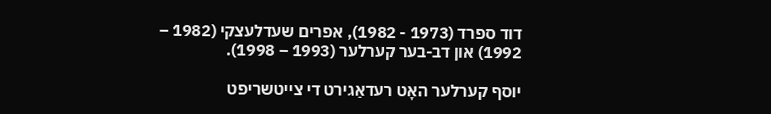דוד ספרד (1973 - 1982), אפרים שעדלעצקי (1982 – 1992) און דב-בער קערלער (1993 – 1998).

יוסף קערלער האָט רעדאַגירט די צייטשריפט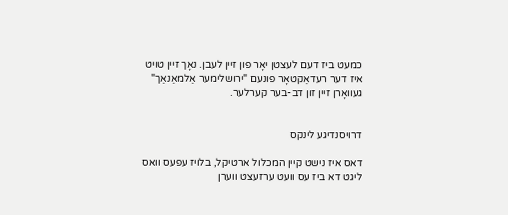כמעט ביז דעם לעצטן יאָר פון זיין לעבן. נאָך זיין טויט איז דער רעדאַקטאָר פונעם "ירושלימער אַלמאַנאַך" געוואָרן זיין זון דב-בער קערלער.


דרויסנדיגע לינקס

דאס איז נישט קיין המכלול ארטיקל, בלויז עפעס וואס ליגט דא ביז עס וועט ערזעצט ווערן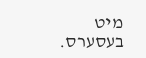מיט בעסערס.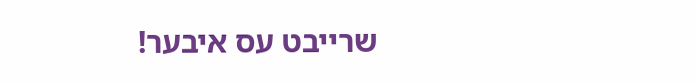שרייבט עס איבער!